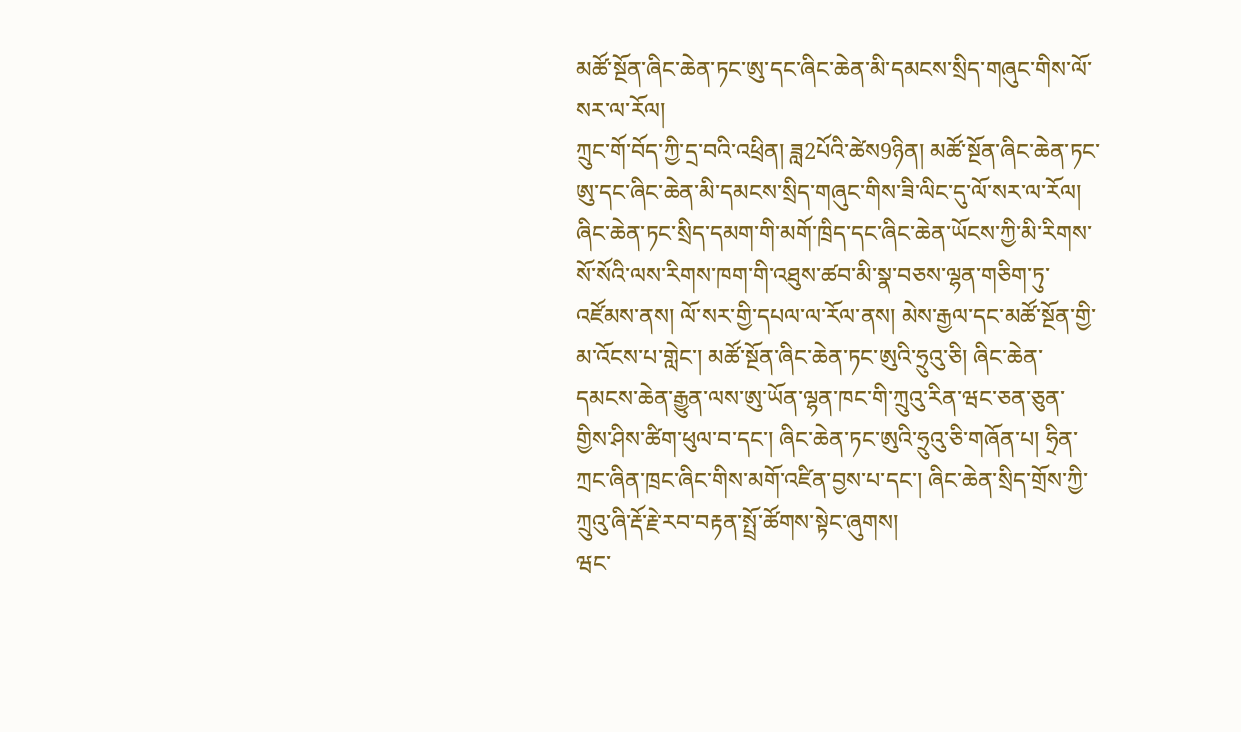མཚོ་སྔོན་ཞིང་ཆེན་ཏང་ཨུ་དང་ཞིང་ཆེན་མི་དམངས་སྲིད་གཞུང་གིས་ལོ་སར་ལ་རོལ།
ཀྲུང་གོ་བོད་ཀྱི་དྲ་བའི་འཕྲིན། ཟླ2པོའི་ཚེས9ཉིན། མཚོ་སྔོན་ཞིང་ཆེན་ཏང་ཨུ་དང་ཞིང་ཆེན་མི་དམངས་སྲིད་གཞུང་གིས་ཟི་ལིང་དུ་ལོ་སར་ལ་རོལ། ཞིང་ཆེན་ཏང་སྲིད་དམག་གི་མགོ་ཁྲིད་དང་ཞིང་ཆེན་ཡོངས་ཀྱི་མི་རིགས་སོ་སོའི་ལས་རིགས་ཁག་གི་འཐུས་ཚབ་མི་སྣ་བཅས་ལྷན་གཅིག་ཏུ་འཛོམས་ནས། ལོ་སར་གྱི་དཔལ་ལ་རོལ་ནས། མེས་རྒྱལ་དང་མཚོ་སྔོན་གྱི་མ་འོངས་པ་གླེང་། མཚོ་སྔོན་ཞིང་ཆེན་ཏང་ཨུའི་ཧྲུའུ་ཅི། ཞིང་ཆེན་དམངས་ཆེན་རྒྱུན་ལས་ཨུ་ཡོན་ལྷན་ཁང་གི་ཀྲུའུ་རིན་ཝང་ཅན་ཅུན་གྱིས་ཤིས་ཚིག་ཕུལ་བ་དང་། ཞིང་ཆེན་ཏང་ཨུའི་ཧྲུའུ་ཅི་གཞོན་པ། ཧྲིན་ཀྲང་ཞིན་ཁྲང་ཞིང་གིས་མགོ་འཛིན་བྱས་པ་དང་། ཞིང་ཆེན་སྲིད་གྲོས་ཀྱི་ཀྲུའུ་ཞི་རྡོ་རྗེ་རབ་བརྟན་སྤྲོ་ཚོགས་སྟེང་ཞུགས།
ཝང་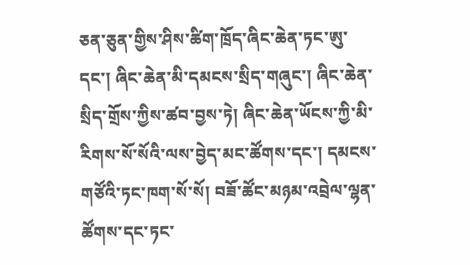ཅན་ཅུན་གྱིས་ཤིས་ཚིག་ཁྲོད་ཞིང་ཆེན་ཏང་ཨུ་དང་། ཞིང་ཆེན་མི་དམངས་སྲིད་གཞུང་། ཞིང་ཆེན་སྲིད་གྲོས་ཀྱིས་ཚབ་བྱས་ཏེ། ཞིང་ཆེན་ཡོངས་ཀྱི་མི་རིགས་སོ་སོའི་ལས་བྱེད་མང་ཚོགས་དང་། དམངས་གཙོའི་ཏང་ཁག་སོ་སོ། བཟོ་ཚོང་མཉམ་འབྲེལ་ལྷན་ཚོགས་དང་ཏང་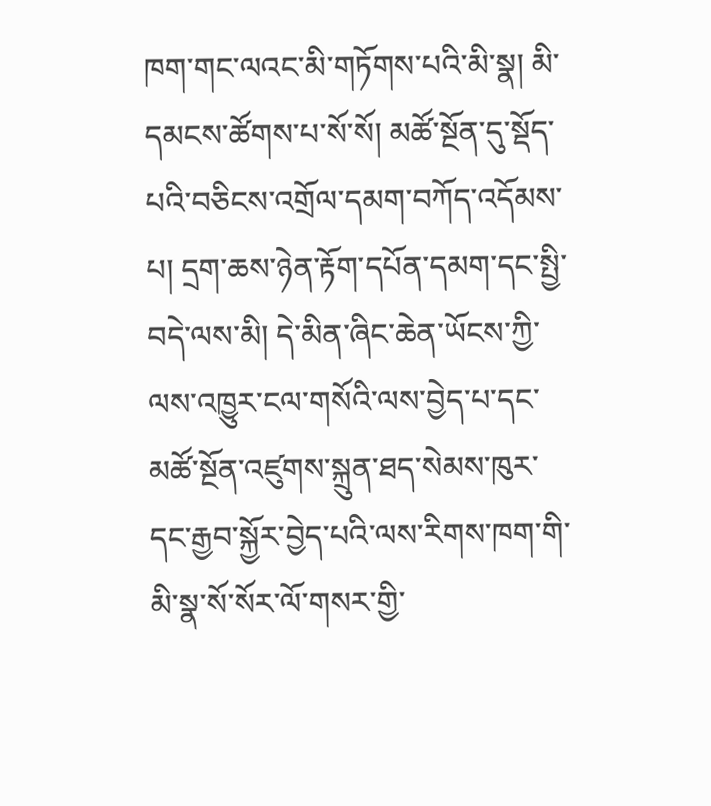ཁག་གང་ལའང་མི་གཏོགས་པའི་མི་སྣ། མི་དམངས་ཚོགས་པ་སོ་སོ། མཚོ་སྔོན་དུ་སྡོད་པའི་བཅིངས་འགྲོལ་དམག་བཀོད་འདོམས་པ། དྲག་ཆས་ཉེན་རྟོག་དཔོན་དམག་དང་སྤྱི་བདེ་ལས་མི། དེ་མིན་ཞིང་ཆེན་ཡོངས་ཀྱི་ལས་འཁྱུར་ངལ་གསོའི་ལས་བྱེད་པ་དང་མཚོ་སྔོན་འཛུགས་སྐྲུན་ཐད་སེམས་ཁུར་དང་རྒྱབ་སྐྱོར་བྱེད་པའི་ལས་རིགས་ཁག་གི་མི་སྣ་སོ་སོར་ལོ་གསར་གྱི་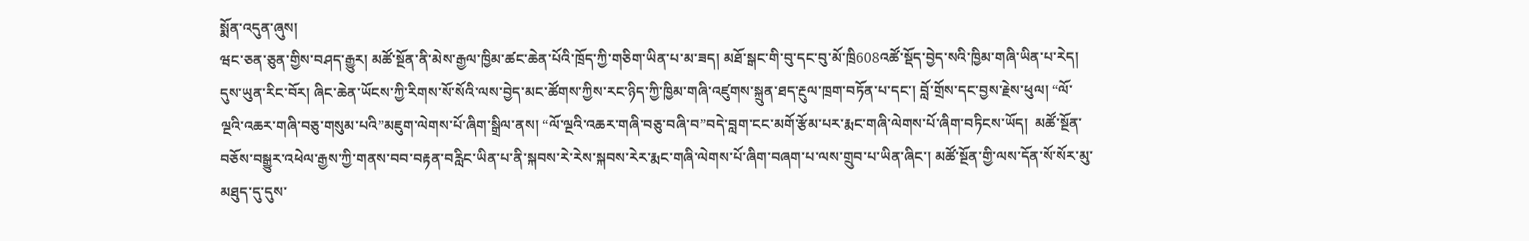སྨོན་འདུན་ཞུས།
ཝང་ཅན་ཅུན་གྱིས་བཤད་རྒྱུར། མཚོ་སྔོན་ནི་མེས་རྒྱལ་ཁྱིམ་ཚང་ཆེན་པོའི་ཁྲོད་ཀྱི་གཅིག་ཡིན་པ་མ་ཟད། མཐོ་སྒང་གི་བུ་དང་བུ་མོ་ཁྲི608འཚོ་སྡོད་བྱེད་སའི་ཁྱིམ་གཞི་ཡིན་པ་རེད། དུས་ཡུན་རིང་བོར། ཞིང་ཆེན་ཡོངས་ཀྱི་རིགས་སོ་སོའི་ལས་བྱེད་མང་ཚོགས་ཀྱིས་རང་ཉིད་ཀྱི་ཁྱིམ་གཞི་འཛུགས་སྐྲུན་ཐད་རྔུལ་ཁྲག་བཏོན་པ་དང་། བློ་གྲོས་དང་བྱས་རྗེས་ཕུལ། “ལོ་ལྔའི་འཆར་གཞི་བཅུ་གསུམ་པའི”མཇུག་ལེགས་པོ་ཞིག་སྒྲིལ་ནས། “ལོ་ལྔའི་འཆར་གཞི་བཅུ་བཞི་བ”བདེ་བླག་ངང་མགོ་རྩོམ་པར་རྨང་གཞི་ལེགས་པོ་ཞིག་བཏིངས་ཡོད།  མཚོ་སྔོན་བཅོས་བསྒྱུར་འཕེལ་རྒྱས་ཀྱི་གནས་བབ་བརྟན་བརླིང་ཡིན་པ་ནི་སྐབས་རེ་རེས་སྐབས་རེར་རྨང་གཞི་ལེགས་པོ་ཞིག་བཞག་པ་ལས་གྲུབ་པ་ཡིན་ཞིང་། མཚོ་སྔོན་གྱི་ལས་དོན་སོ་སོར་མུ་མཐུད་དུ་དུས་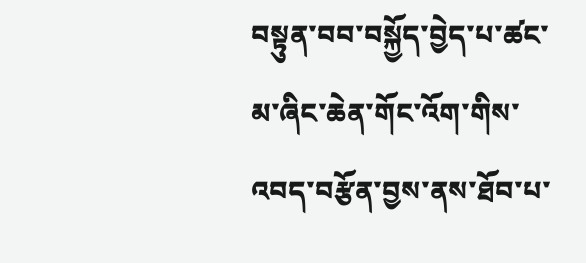བསྟུན་བབ་བསྐྱོད་བྱེད་པ་ཚང་མ་ཞིང་ཆེན་གོང་འོག་གིས་འབད་བརྩོན་བྱས་ནས་ཐོབ་པ་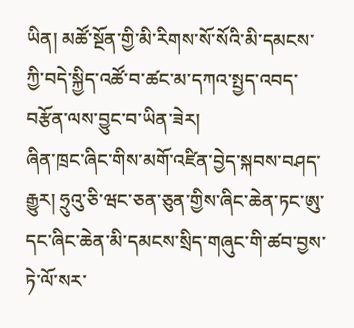ཡིན། མཚོ་སྔོན་གྱི་མི་རིགས་སོ་སོའི་མི་དམངས་ཀྱི་བདེ་སྐྱིད་འཚོ་བ་ཚང་མ་དཀའ་སྤྱད་འབད་བརྩོན་ལས་བྱུང་བ་ཡིན་ཟེར།
ཞིན་ཁྲང་ཞིང་གིས་མགོ་འཛིན་བྱེད་སྐབས་བཤད་རྒྱུར། ཧྲུའུ་ཅི་ཝང་ཅན་ཅུན་གྱིས་ཞིང་ཆེན་ཏང་ཨུ་དང་ཞིང་ཆེན་མི་དམངས་སྲིད་གཞུང་གི་ཚབ་བྱས་ཏེ་ལོ་སར་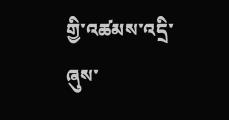གྱི་འཚམས་འདྲི་ཞུས་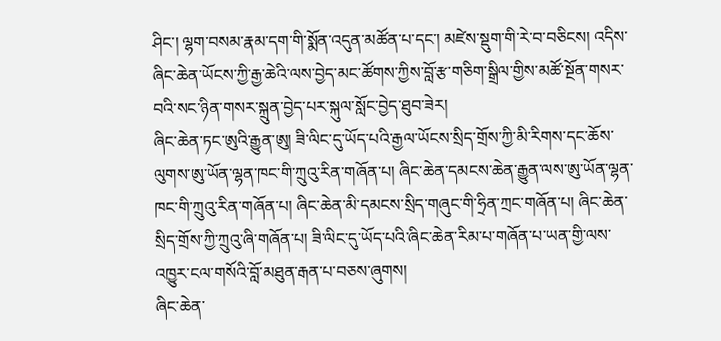ཤིང་། ལྷག་བསམ་རྣམ་དག་གི་སྨོན་འདུན་མཚོན་པ་དང་། མཛེས་སྡུག་གི་རེ་བ་བཅིངས། འདིས་ཞིང་ཆེན་ཡོངས་ཀྱི་རྒྱ་ཆེའི་ལས་བྱེད་མང་ཚོགས་ཀྱིས་བློ་རྩ་གཅིག་སྒྲིལ་གྱིས་མཚོ་སྔོན་གསར་བའི་སང་ཉིན་གསར་སྐྲུན་བྱེད་པར་སྐུལ་སློང་བྱེད་ཐུབ་ཟེར།
ཞིང་ཆེན་ཏང་ཨུའི་རྒྱུན་ཨུ། ཟི་ལིང་དུ་ཡོད་པའི་རྒྱལ་ཡོངས་སྲིད་གྲོས་ཀྱི་མི་རིགས་དང་ཆོས་ལུགས་ཨུ་ཡོན་ལྷན་ཁང་གི་ཀྲུའུ་རིན་གཞོན་པ། ཞིང་ཆེན་དམངས་ཆེན་རྒྱུན་ལས་ཨུ་ཡོན་ལྷན་ཁང་གི་ཀྲུའུ་རིན་གཞོན་པ། ཞིང་ཆེན་མི་དམངས་སྲིད་གཞུང་གི་ཧྲིན་ཀྲང་གཞོན་པ། ཞིང་ཆེན་སྲིད་གྲོས་ཀྱི་ཀྲུའུ་ཞི་གཞོན་པ། ཟི་ལིང་དུ་ཡོད་པའི་ཞིང་ཆེན་རིམ་པ་གཞོན་པ་ཡན་གྱི་ལས་འཁྱུར་ངལ་གསོའི་བློ་མཐུན་རྒན་པ་བཅས་ཞུགས།
ཞིང་ཆེན་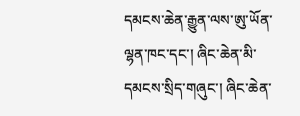དམངས་ཆེན་རྒྱུན་ལས་ཨུ་ཡོན་ལྷན་ཁང་དང་། ཞིང་ཆེན་མི་དམངས་སྲིད་གཞུང་། ཞིང་ཆེན་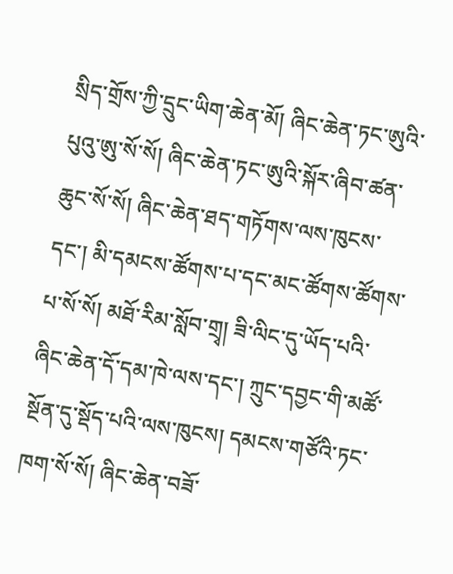སྲིད་གྲོས་ཀྱི་དྲུང་ཡིག་ཆེན་མོ། ཞིང་ཆེན་ཏང་ཨུའི་པུའུ་ཨུ་སོ་སོ། ཞིང་ཆེན་ཏང་ཨུའི་སྐོར་ཞིབ་ཚན་ཆུང་སོ་སོ། ཞིང་ཆེན་ཐད་གཏོགས་ལས་ཁུངས་དང་། མི་དམངས་ཚོགས་པ་དང་མང་ཚོགས་ཚོགས་པ་སོ་སོ། མཐོ་རིམ་སློབ་གྲྭ། ཟི་ལིང་དུ་ཡོད་པའི་ཞིང་ཆེན་དོ་དམ་ཁེ་ལས་དང་། ཀྲུང་དབྱང་གི་མཚོ་སྔོན་དུ་སྡོད་པའི་ལས་ཁུངས། དམངས་གཙོའི་ཏང་ཁག་སོ་སོ། ཞིང་ཆེན་བཟོ་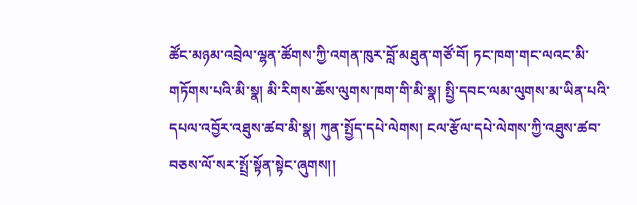ཚོང་མཉམ་འབྲེལ་ལྷན་ཚོགས་ཀྱི་འགན་ཁུར་བློ་མཐུན་གཙོ་བོ། ཏང་ཁག་གང་ལའང་མི་གཏོགས་པའི་མི་སྣ། མི་རིགས་ཆོས་ལུགས་ཁག་གི་མི་སྣ། སྤྱི་དབང་ལམ་ལུགས་མ་ཡིན་པའི་དཔལ་འབྱོར་འཐུས་ཚབ་མི་སྣ། ཀུན་སྤྱོད་དཔེ་ལེགས། ངལ་རྩོལ་དཔེ་ལེགས་ཀྱི་འཐུས་ཚབ་བཅས་ལོ་སར་སྤྲོ་སྟོན་སྟེང་ཞུགས།།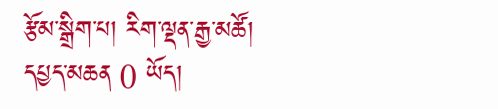རྩོམ་སྒྲིག་པ། རིག་ལྡན་རྒྱ་མཚོ།
དཔྱད་མཆན 0 ཡོད།